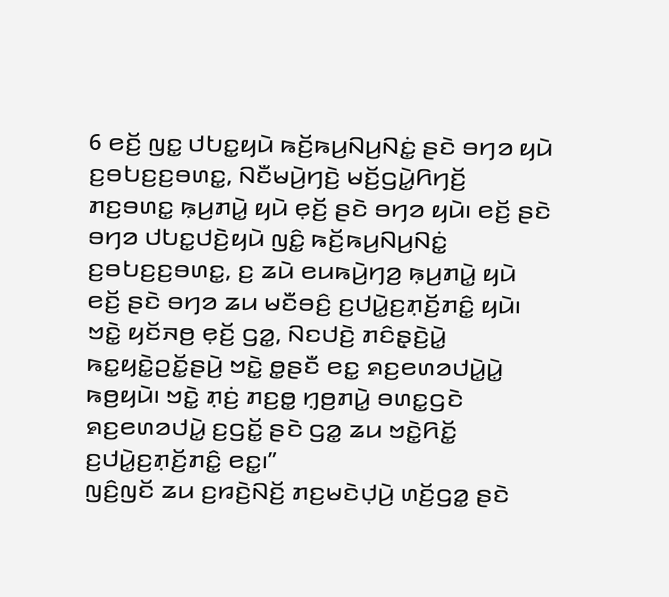6 ꤕꤢꤩ꤬ ꤜꤢ꤭ ꤓꤝꤢ꤭ꤟꤣꤧ ꤒꤢꤩ꤬ꤒꤣ꤬ꤡꤣ꤬ꤡꤢꤦ꤭ ꤔꤢꤧ ꤋꤚꤤ ꤟꤣꤧ ꤢ꤬ꤋꤝꤢ꤬ꤢ꤬ꤋꤛꤢ꤭, ꤡꤢꤪꤗꤣꤧ꤬ꤚꤢꤧ꤬ ꤗꤢꤩ꤬ꤞꤣꤧ꤭ꤖꤚꤢꤩ꤬ ꤊꤢ꤬ꤋꤛꤢ꤭ ꤒ꤫ꤣ꤬ꤊꤣꤧ꤭ ꤟꤣꤧ ꤕ꤫ꤢꤩ꤬ ꤔꤢꤧ ꤋꤚꤤ ꤟꤣꤧ꤯ ꤕꤢꤩ꤬ ꤔꤢꤧ ꤋꤚꤤ ꤓꤝꤢ꤭ꤓꤢꤧ꤬ꤟꤣꤧ ꤜꤢꤨ꤭ ꤒꤢꤩ꤬ꤒꤣ꤬ꤡꤣ꤬ꤡꤢꤦ꤭ ꤢ꤬ꤋꤝꤢ꤬ꤢ꤬ꤋꤛꤢ꤭, ꤢ꤬ ꤘꤣꤧ ꤕꤣꤒꤣꤧ꤬ꤚꤤ꤬ ꤒ꤫ꤣ꤬ꤊꤣꤧ꤭ ꤟꤣꤧ ꤕꤢꤩ꤬ ꤔꤢꤧ ꤋꤚꤤ ꤘꤣ ꤗꤢꤪꤋꤢꤨ꤬ ꤢ꤬ꤓꤣꤧ꤭ꤢ꤬ꤊ꤫ꤢꤩ꤬ꤊꤢꤨ꤭ ꤟꤣꤧ꤯
ꤠꤢꤧ꤭ ꤟꤢꤩꤏꤥ꤬ ꤕ꤫ꤢꤩ꤬ ꤞꤤ꤭, ꤡꤢꤓꤢꤧ꤬ ꤊꤢꤨꤔ꤫ꤢꤧ꤬ꤣꤧ꤭ ꤒꤢ꤭ꤟꤢꤧ꤭ꤑꤢꤩ꤭ꤔꤣꤧ꤬ ꤠꤢꤧ꤭ ꤥ꤭ꤔꤢꤪ ꤕꤢ꤭ ꤎꤢ꤬ꤕꤛꤤꤓꤣꤧ꤭ꤣꤧ꤭ ꤒꤥ꤬ꤟꤣꤧ꤯ ꤠꤢꤧ꤭ ꤊ꤫ꤢꤦ꤬ ꤊꤢ꤬ꤥ꤭ ꤚ꤫ꤥ꤬ꤊꤣꤧ꤭ ꤋꤛꤢ꤭ꤞꤢꤧ ꤎꤢ꤬ꤕꤛꤤꤓꤣꤧ꤭ ꤢ꤬ꤞꤢꤩ꤭ ꤔꤢꤧ ꤞꤤ꤭ ꤘꤣ ꤠꤢꤧ꤭ꤖꤢꤩ꤭ ꤢ꤬ꤓꤣꤧ꤭ꤢ꤬ꤊ꤫ꤢꤩ꤬ꤊꤢꤨ꤭ ꤕꤢ꤭꤯”
ꤜꤢꤨ꤬ꤜꤢꤩ ꤘꤣ ꤢ꤬ꤙꤢꤧ꤬ꤡꤢꤩ꤬ ꤊꤢ꤬ꤗꤢꤧꤓ꤫ꤣꤧ꤬ ꤛꤢꤩ꤬ꤞꤤ꤭ ꤔꤢꤧ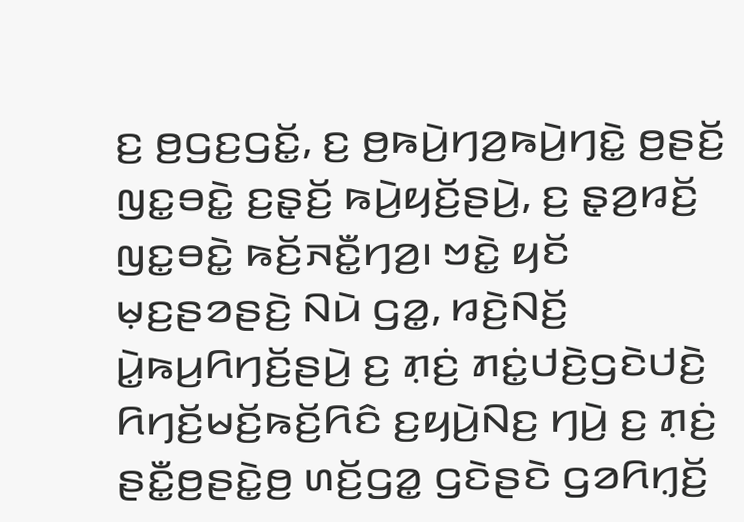ꤢ꤬ ꤥ꤬ꤞꤢ꤬ꤞꤢꤩ꤭, ꤢ꤬ ꤥ꤬ꤒꤣꤧ꤬ꤚꤤ꤬ꤒꤣꤧ꤬ꤚꤢꤧ꤭ ꤥ꤬ꤔꤢꤩ꤬ ꤜꤢ꤭ꤋꤢꤧ꤭ ꤢ꤬ꤔ꤫ꤢꤩ꤬ ꤒꤣꤧ꤬ꤟꤢꤩ꤬ꤔꤣꤧ꤬, ꤢ꤬ ꤔ꤫ꤤ꤬ꤙꤢꤩ꤬ ꤜꤢ꤭ꤋꤢꤧ꤭ ꤒꤢꤩ꤬ꤏꤢꤪ꤭ꤚꤤ꤬꤯ ꤠꤢꤧ꤭ ꤟꤢꤩ ꤗ꤫ꤢ꤬ꤔꤤꤔꤢꤧ꤬ ꤡꤣꤧ ꤞꤤ꤭, ꤙꤢꤧ꤬ꤡꤢꤩ꤬ ꤣꤧ꤭ꤒꤣ꤬ꤖꤚꤢꤩ꤬ꤔꤣꤧ꤬ ꤢ꤬ ꤊ꤫ꤢꤦ꤬ ꤊꤢꤦ꤭ꤓꤢꤧ꤬ꤞꤢꤧꤓꤢꤧ꤬ ꤖꤚꤢꤩ꤬ꤗꤢꤩ꤬ꤒꤢꤩ꤬ꤖꤢꤨ ꤢ꤬ꤟꤣꤧ꤬ꤡꤢ꤬ ꤚꤣꤧ꤬ ꤢ꤬ ꤊ꤫ꤢꤦ꤬ ꤔꤢꤪ꤭ꤥ꤬ꤔꤢꤧ꤭ꤥ꤬ ꤛꤢꤩ꤬ꤞꤤ꤭ ꤞꤢꤧꤔꤢꤧ ꤞꤤꤖꤚ꤫ꤢꤩ꤬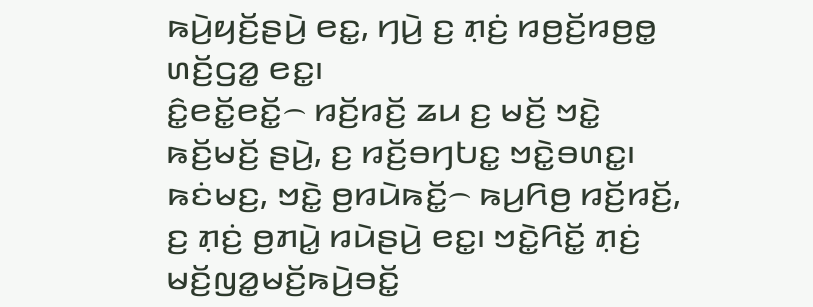ꤒꤣꤧ꤬ꤟꤢꤩ꤬ꤔꤣꤧ꤬ ꤕꤢ꤭, ꤚꤣꤧ꤬ ꤢ꤬ ꤊ꤫ꤢꤦ꤬ ꤙꤥ꤬ꤢꤩ꤬ꤙꤥ꤬ꤥ꤭ ꤛꤢꤩ꤬ꤞꤤ꤭ ꤕꤢ꤭꤯
ꤢꤨ꤭ꤕꤢꤩ꤭ꤕꤢꤩ꤭꤮ ꤙꤢꤩ꤬ꤙꤢꤩ꤬ ꤘꤣ ꤢ꤬ ꤗꤢꤩ꤬ ꤠꤢꤧ꤭ ꤒꤢꤩ꤬ꤗꤢꤩ꤬ ꤔꤣꤧ꤬, ꤢ꤬ ꤙꤢꤩ꤬ꤋꤚꤝꤢ꤭ ꤠꤢꤧ꤭ꤋꤛꤢ꤭꤯ ꤒꤢꤦꤗꤢ꤬, ꤠꤢꤧ꤭ ꤥ꤬ꤙꤣꤧꤒꤢꤩ꤭꤮ ꤒꤣ꤬ꤖꤥ꤬ ꤙꤢꤩ꤬ꤙꤢꤩ꤬, ꤢ꤬ ꤊ꤫ꤢꤦ꤬ ꤥ꤬ꤊꤣꤧ꤭ ꤙꤣꤧꤔꤣꤧ꤬ ꤕꤢ꤭꤯ ꤠꤢꤧ꤭ꤖꤢꤩ꤭ ꤊ꤫ꤢꤦ꤬ ꤗꤢꤩ꤬ꤜꤤ꤭ꤗꤢꤩ꤬ꤒꤣꤧ꤬ꤋꤢꤩ꤭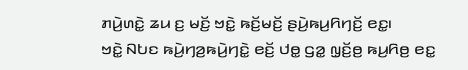ꤊꤣꤧ꤬ꤛꤢꤧ꤭ ꤘꤣ ꤢ꤬ ꤗꤢꤩ꤬ ꤠꤢꤧ꤭ ꤒꤢꤩ꤬ꤗꤢꤩ꤬ ꤔꤣꤧ꤬ꤒꤣ꤬ꤖꤚꤢꤩ꤬ ꤕꤢ꤭꤯
ꤠꤢꤧ꤭ ꤡꤝꤢ ꤒꤣꤧ꤬ꤚꤤ꤬ꤒꤣꤧ꤬ꤚꤢꤧ꤭ ꤕꤢꤩ꤬ ꤓꤥ꤭ ꤞꤤ꤭ ꤜ꤫ꤢꤩ꤬ꤥ꤬ ꤒꤣ꤬ꤖꤥ꤬ ꤕꤢ꤭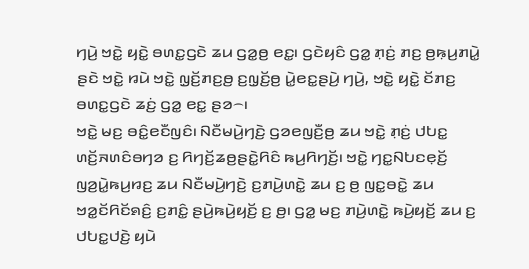ꤚꤣꤧ꤬ ꤠꤢꤧ꤭ ꤟꤢꤧ꤭ ꤋꤛꤢ꤭ꤞꤢꤧ ꤘꤣ ꤞꤤ꤭ꤥ꤬ ꤕꤢ꤭꤯ ꤞꤢꤧꤟꤢꤨ ꤞꤤ꤭ ꤊ꤫ꤢꤦ꤬ ꤊꤢ꤬ ꤥ꤬ꤒ꤫ꤣ꤬ꤊꤣꤧ꤭ ꤔꤢꤧ ꤠꤢꤧ꤭ ꤙꤣꤧ ꤠꤢꤧ꤭ ꤜ꤫ꤢꤩ꤬ꤊꤢ꤬ꤥ꤬ ꤢ꤬ꤜ꤫ꤢꤩ꤬ꤥ꤬ ꤣꤧ꤭ꤕꤢ꤭ꤔꤣꤧ꤬ ꤚꤣꤧ꤬, ꤠꤢꤧ꤭ ꤟꤢꤧ꤭ ꤢꤩꤊꤢ꤬ ꤋꤛꤢ꤭ꤞꤢꤧ ꤘꤢꤦ꤬ ꤞꤤ꤭ ꤕꤢ꤭ ꤔꤤ꤮꤯
ꤠꤢꤧ꤭ ꤗꤢ꤬ ꤋꤢꤨ꤭ꤕꤢꤪꤜꤢꤨ꤯ ꤡꤢꤪꤗꤣꤧ꤬ꤚꤢꤧ꤬ ꤞꤤꤕꤜꤢꤪ꤬ꤥ꤬ ꤘꤣ ꤠꤢꤧ꤭ ꤊ꤫ꤢꤦ꤬ ꤓꤝꤢ꤭ ꤛꤢꤩ꤬ꤏꤛꤢꤨꤋꤚꤤ ꤢ꤬ ꤖꤚꤢꤩ꤬ꤘꤥ꤬ꤔꤢꤧ꤭ꤖꤢꤨ ꤒꤣ꤬ꤖꤚꤢꤩ꤬꤯ ꤠꤢꤧ꤭ ꤚꤢ꤭ꤡꤝꤢꤕ꤫ꤢꤩ꤬ ꤜꤤ꤬ꤣꤧ꤭ꤒꤣ꤬ꤙꤢ꤬ ꤘꤣ ꤡꤢꤪꤗꤣꤧ꤬ꤚꤢꤧ꤬ ꤢ꤬ꤊꤣꤧ꤬ꤛꤢꤧ꤭ ꤘꤣ ꤢ꤬ ꤥ꤬ ꤜꤢ꤭ꤋꤢꤧ꤭ ꤘꤣ ꤠꤤ꤭ꤢꤩꤖꤢꤩꤎꤢꤨ꤬ ꤢ꤬ꤊꤢꤨ꤭ ꤔꤣꤧ꤬ꤒꤣꤧ꤬ꤟꤢꤩ꤬ ꤢ꤬ ꤥ꤬꤯ ꤞꤤ꤭ ꤗꤢ꤬ ꤊꤣꤧ꤬ꤛꤢꤧ꤭ ꤒꤣꤧ꤬ꤟꤢꤩ꤬ ꤘꤣ ꤢ꤬ ꤓꤝꤢ꤭ꤓꤢꤧ꤬ ꤟꤣꤧ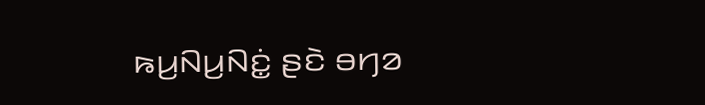ꤒꤣ꤬ꤡꤣ꤬ꤡꤢꤦ꤭ ꤔꤢꤧ ꤋꤚꤤ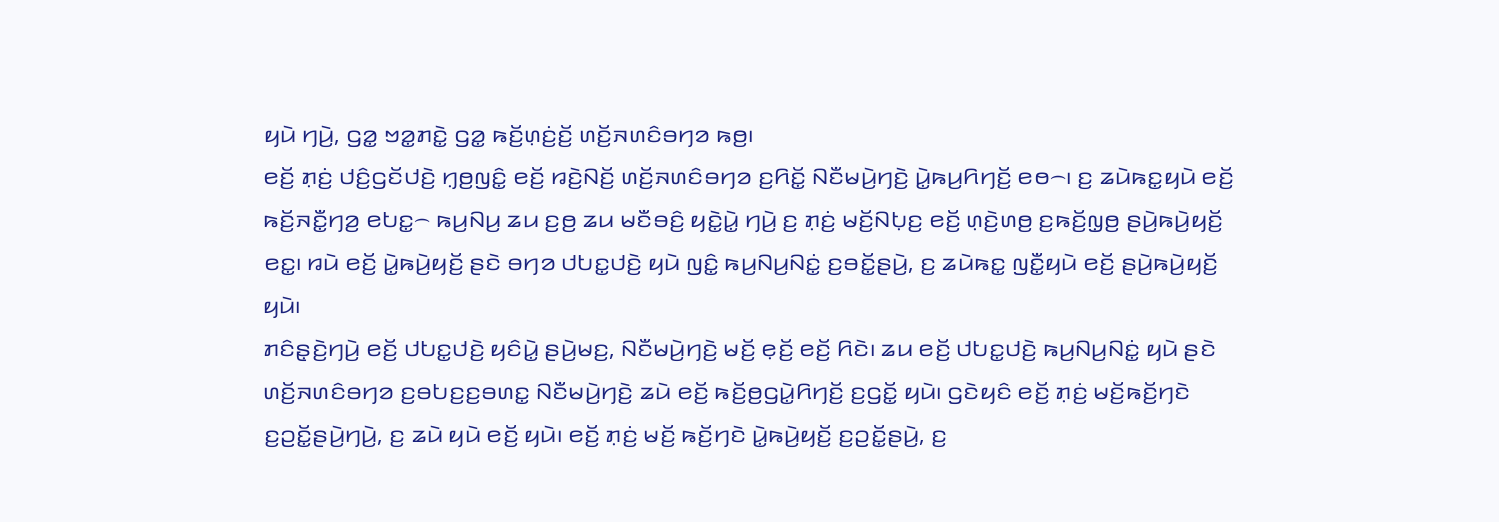ꤟꤣꤧ ꤚꤣꤧ꤬, ꤞꤤ꤭ ꤠꤤ꤭ꤊꤢꤧ꤭ ꤞꤤ꤭ ꤒꤢꤩ꤬ꤛ꤫ꤢꤦ꤬ꤢꤩ꤬ ꤛꤢꤩ꤬ꤏꤛꤢꤨꤋꤚꤤ ꤒꤥ꤬꤯
ꤕꤢꤩ꤬ ꤊ꤫ꤢꤦ꤬ ꤓꤢꤨ꤬ꤞꤢꤩꤓꤢꤧ꤬ ꤚ꤫ꤥ꤬ꤜꤢꤨ꤭ ꤕꤢꤩ꤬ ꤙꤢꤧ꤬ꤡꤢꤩ꤬ ꤛꤢꤩ꤬ꤏꤛꤢꤨꤋꤚꤤ ꤢ꤬ꤖꤢꤩ꤭ ꤡꤢꤪꤗꤣꤧ꤬ꤚꤢꤧ꤬ ꤣꤧ꤭ꤒꤣ꤬ꤖꤚꤢꤩ꤬ ꤕꤥ꤮꤯ ꤢ꤬ ꤘꤣꤧꤒꤢ꤭ꤟꤣꤧ ꤕꤢꤩ꤬ ꤒꤢꤩ꤬ꤏꤢꤪ꤭ꤚꤤ꤬ ꤕꤝꤢ꤭꤮ ꤒꤣ꤬ꤡꤣ꤬ ꤘꤣ ꤢ꤬ꤥ꤬ ꤘꤣ ꤗꤢꤪꤋꤢꤨ꤬ ꤟꤢꤧ꤭ꤣꤧ꤭ ꤚꤣꤧ꤬ ꤢ꤬ ꤊ꤫ꤢꤦ꤬ ꤗꤢꤩ꤬ꤡꤝ꤫ꤢ꤬ ꤕꤢꤩ꤬ ꤛ꤫ꤢꤧ꤬ꤛꤥ꤬ ꤢ꤬ꤒꤢꤩ꤬ꤜ꤫ꤥ꤬ ꤔꤣꤧ꤬ꤒꤣꤧ꤬ꤟꤢꤩ꤬ ꤕꤢ꤭꤯ ꤙꤣꤧ ꤕꤢꤩ꤬ ꤣꤧ꤭ꤒꤣꤧ꤬ꤟꤢꤩ꤬ ꤔꤢꤧ ꤋꤚꤤ ꤓꤝꤢ꤭ꤓꤢꤧ꤬ ꤟꤣꤧ ꤜꤢꤨ꤭ ꤒꤣ꤬ꤡꤣ꤬ꤡꤢꤦ꤭ ꤢ꤬ꤋꤢꤩ꤭ꤔꤣꤧ꤬, ꤢ꤬ ꤘꤣꤧꤒꤢ꤭ ꤜꤢꤪ꤭ꤟꤣꤧ ꤕꤢꤩ꤬ ꤔꤣꤧ꤬ꤒꤣꤧ꤬ꤟꤢꤩ꤬ ꤟꤣꤧ꤯
ꤊꤢꤨꤔ꤫ꤢꤧ꤬ꤚꤣꤧ꤬ ꤕꤢꤩ꤬ ꤓꤝꤢ꤭ꤓꤢꤧ꤬ ꤟꤢꤨꤣꤧ꤭ ꤔꤣꤧ꤬ꤗꤢ꤬, ꤡꤢꤪꤗꤣꤧ꤬ꤚꤢꤧ꤬ ꤗꤢꤩ꤬ ꤕ꤫ꤢꤩ꤬ ꤕꤢꤩ꤬ ꤖꤢꤧ꤯ ꤘꤣ ꤕꤢꤩ꤬ ꤓꤝꤢ꤭ꤓꤢꤧ꤬ ꤒꤣ꤬ꤡꤣ꤬ꤡꤢꤦ꤭ ꤟꤣꤧ ꤔꤢꤧ ꤛꤢꤩ꤬ꤏꤛꤢꤨꤋꤚꤤ ꤢ꤬ꤋꤝꤢ꤬ꤢ꤬ꤋꤛꤢ꤭ ꤡꤢꤪꤗꤣꤧ꤬ꤚꤢꤧ꤬ ꤘꤣꤧ ꤕꤢꤩ꤬ ꤒꤢꤩ꤬ꤥ꤬ꤞꤣꤧ꤭ꤖꤚꤢꤩ꤬ ꤢ꤬ꤞꤢꤩ꤭ ꤟꤣꤧ꤯ ꤞꤢꤧꤟꤢꤨ ꤕꤢꤩ꤬ ꤊ꤫ꤢꤦ꤬ ꤗꤢꤩ꤬ꤒꤢꤩ꤬ꤚꤢꤧ ꤢ꤬ꤑꤢꤩ꤭ꤔꤣꤧ꤬ꤚꤣꤧ꤬, ꤢ꤬ ꤘꤣꤧ ꤟꤣꤧ ꤕꤢꤩ꤬ ꤟꤣꤧ꤯ ꤕꤢꤩ꤬ ꤊ꤫ꤢꤦ꤬ ꤗꤢꤩ꤬ ꤒꤢꤩ꤬ꤚꤢꤧ ꤣꤧ꤭ꤒꤣꤧ꤬ꤟꤢꤩ꤬ ꤢ꤬ꤑꤢꤩ꤭ꤔꤣꤧ꤬, ꤢ꤬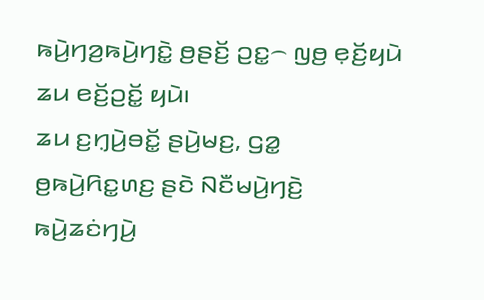ꤒꤣꤧ꤬ꤚꤤ꤬ꤒꤣꤧ꤬ꤚꤢꤧ꤭ ꤥ꤬ꤔꤢꤩ꤬ ꤑꤢ꤭꤮ ꤜꤥ꤬ ꤕ꤫ꤢꤩ꤬ꤟꤣꤧ ꤘꤣ ꤕꤢꤩ꤬ꤑꤢꤩ꤭ ꤟꤣꤧ꤯
ꤘꤣ ꤢ꤬ꤚ꤫ꤣꤧ꤬ꤋꤢꤩ꤭ ꤔꤣꤧ꤬ꤗꤢ꤬, ꤞꤤ꤭ ꤥ꤬ꤒꤣꤧ꤬ꤖꤢ꤭ꤛꤢ꤬ ꤔꤢꤧ ꤡꤢꤪꤗꤣꤧ꤬ꤚꤢꤧ꤬ ꤒꤣꤧ꤬ꤘꤢꤦꤚꤣꤧ꤬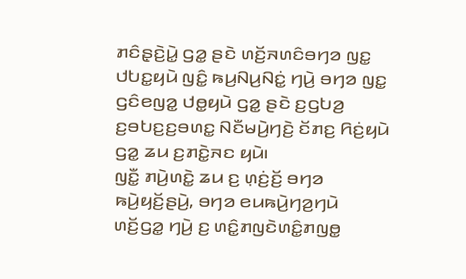ꤊꤢꤨꤔ꤫ꤢꤧ꤬ꤣꤧ꤭ ꤞꤤ꤭ ꤔꤢꤧ ꤛꤢꤩ꤬ꤏꤛꤢꤨꤋꤚꤤ ꤜꤢ꤭ ꤓꤝꤢ꤭ꤟꤣꤧ ꤜꤢꤨ꤭ ꤒꤣ꤬ꤡꤣ꤬ꤡꤢꤦ꤭ ꤚꤣꤧ꤬ ꤋꤚꤤ ꤜꤢ꤭ ꤞꤢꤨꤕꤜꤤ꤭ ꤓꤥ꤭ꤟꤣꤧ ꤞꤤ꤭ ꤔꤢꤧ ꤢ꤬ꤞꤝꤤ꤬ ꤢ꤬ꤋꤝꤢ꤬ꤢ꤬ꤋꤛꤢ꤭ ꤡꤢꤪꤗꤣꤧ꤬ꤚꤢꤧ꤬ ꤢꤩꤊꤢ꤬ ꤖꤢꤦ꤬ꤟꤣꤧ ꤞꤤ꤭ ꤘꤣ ꤢ꤬ꤊꤢꤧ꤭ꤏꤢ ꤟꤣꤧ꤯
ꤜꤢꤪ꤭ ꤊꤣꤧ꤬ꤛꤢꤧ꤭ ꤘꤣ ꤢ꤬ ꤛ꤫ꤢꤦ꤬ꤢꤩ꤬ ꤋꤚꤤ ꤒꤣꤧ꤬ꤟꤢꤩ꤬ꤔꤣꤧ꤬, ꤋꤚꤤ ꤕꤣꤒꤣꤧ꤬ꤚꤤ꤬ꤚꤣꤧ ꤛꤢꤩ꤬ꤞꤤ꤭ ꤚꤣꤧ꤬ ꤢ꤬ ꤛꤢꤨ꤭ꤊꤜꤢꤧꤛꤢꤨ꤭ꤊꤜꤥ꤭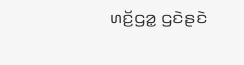ꤛꤢꤩ꤬ꤞꤤ꤭ ꤞꤢꤧꤔꤢꤧ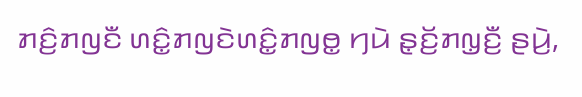ꤊꤢꤨ꤬ꤊꤜꤢꤪ ꤛꤢꤨ꤭ꤊꤜꤢꤧꤛꤢꤨ꤭ꤊꤜꤥ꤭ ꤚꤣꤧ ꤔ꤫ꤢꤩ꤬ꤊꤜ꤫ꤢꤪ꤬ ꤔꤣꤧ꤬,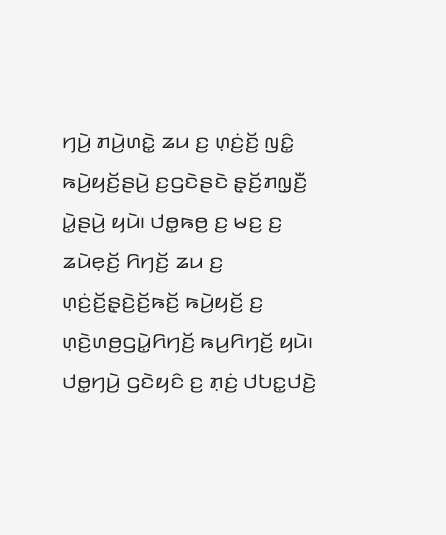ꤚꤣꤧ꤬ ꤊꤣꤧ꤬ꤛꤢꤧ꤭ ꤘꤣ ꤢ꤬ ꤛ꤫ꤢꤦ꤬ꤢꤩ꤬ ꤜꤢꤨ꤭ ꤒꤣꤧ꤬ꤟꤢꤩ꤬ꤔꤣꤧ꤬ ꤢ꤬ꤞꤢꤧꤔꤢꤧ ꤔ꤫ꤢꤩ꤬ꤊꤜ꤫ꤢꤪ꤬ ꤣꤧ꤭ꤔꤣꤧ꤬ ꤟꤣꤧ꤯ ꤓꤥ꤭ꤒꤥ꤬ ꤢ꤬ ꤗꤢ꤬ ꤢ꤬ ꤘꤣꤧꤕ꤫ꤢꤩ꤬ ꤖꤚꤢꤩ꤬ ꤘꤣ ꤢ꤬ ꤛ꤫ꤢꤦ꤬ꤢꤩ꤬ꤔ꤫ꤢꤧ꤬ꤢꤩ꤬ꤒꤢꤩ꤬ ꤒꤣꤧ꤬ꤟꤢꤩ꤬ ꤢ꤬ ꤛ꤫ꤢꤧ꤬ꤛꤥ꤬ꤞꤣꤧ꤭ꤖꤚꤢꤩ꤬ ꤒꤣ꤬ꤖꤚꤢꤩ꤬ ꤟꤣꤧ꤯ ꤓꤥ꤭ꤚꤣꤧ꤬ ꤞꤢꤧꤟꤢꤨ ꤢ꤬ ꤊ꤫ꤢꤦ꤬ ꤓꤝꤢ꤭ꤓꤢꤧ꤬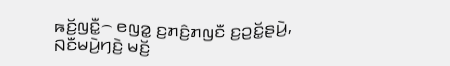ꤒꤢꤩ꤬ꤜꤢꤪ꤭꤮ ꤕꤜꤤ꤭ ꤢ꤬ꤊꤢꤨ꤬ꤊꤜꤢꤪ ꤢ꤬ꤑꤢꤩ꤭ꤔꤣꤧ꤬, ꤡꤢꤪꤗꤣꤧ꤬ꤚꤢꤧ꤬ ꤗꤢꤩ꤬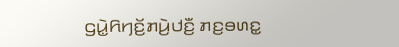ꤞꤣꤧ꤭ꤖꤚꤢꤩ꤬ꤊꤣꤧ꤬ꤓꤢꤪ꤬ ꤊꤢ꤬ꤋꤛꤢ꤭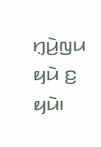ꤚ꤫ꤣꤧ꤬ꤜꤣ ꤟꤣꤧ ꤢ꤬ ꤟꤣꤧ꤯